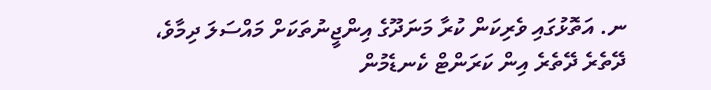ނ. އަތޮޅުގައި ވެރިކަން ކުރާ މަނަދޫގެ އިންޖީނުތަކަށް މައްސަލަ ދިމާވެ، ދޭތެރެ ދޭތެރެ އިން ކަރަންޓް ކެނޑެމުން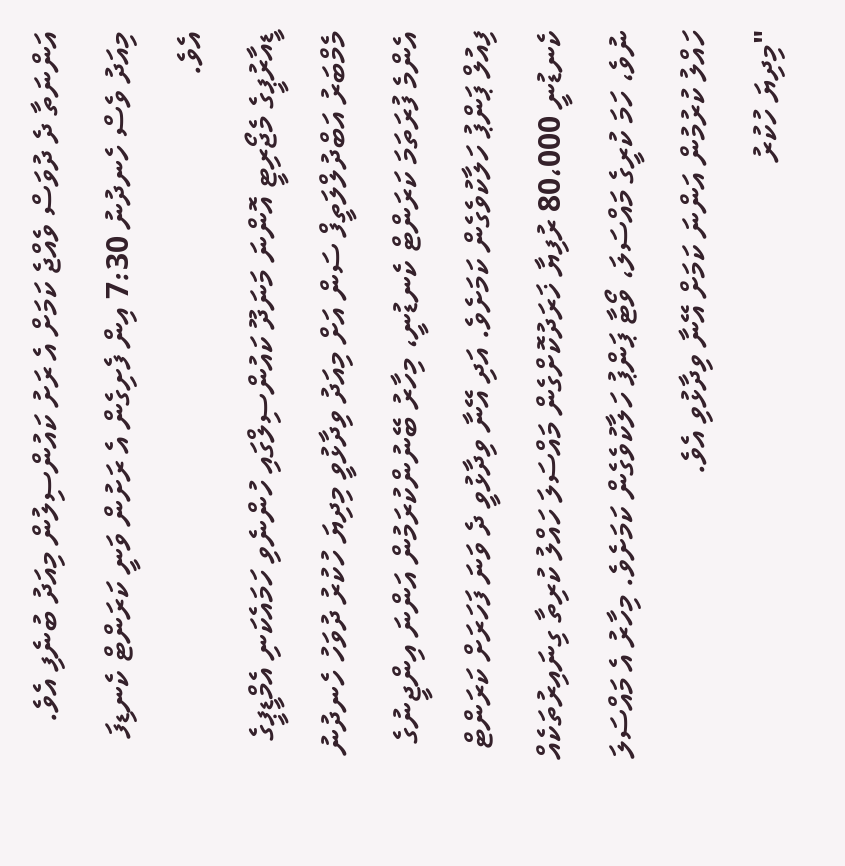އަންނަތާ ދެ ދުވަސް ވެއްޖެ ކަމަށް އެ ރަށު ކައުންސިލުން މިއަދު ބުނެފި އެވެ.
މިއަދު ވެސް ހެނދުނު 7:30 އިން ފެށިގެން އެ ރަށުން ވަނީ ކަރަންޓް ކެނޑިފަ އެވެ.
ޑީއާރުޕީގެ މެޖޯރިޓީ އޮންނަ މަނަދޫ ކައުންސިލްގައި ހުންނެވި ހަމައެކަނި އެމްޑީޕީގެ މެމްބަރު އަބްދުލްލަތީފް ސަން އަށް މިއަދު ވިދާޅުވީ މިދިޔަ ހުކުރު ދުވަހު ހެނދުނު އެންމެ ފުރަތަމަ ކަރަންޓް ކެނޑުނީ، މިހާރު ބޭނުންކުރަމުން އަންނަ އިންޖީނުގެ ފިއުލް ޕަންޕު ހަލާކުވެގެން ކަމަށެވެ. އަދި އޭނާ ވިދާޅުވީ ދެ ވަނަ ފަހަރަށް ކަރަންޓް ކެނޑުނީ 80،000 ރުފިޔާ ޚަރަދުކޮށްގެން މައްސަލަ ހައްލު ކުރިތާ ގިނައިރުތަކެއް ނުވެ، ހަމަ ކުރީގެ މައްސަލަ، ވޯޓާ ޕަންޕު ހަލާކުވެގެން ކަމަށެވެ. މިހާރު އެ މައްސަލަ ހައްލު ކުރުމުން އަންނަ ކަމަށް އޭނާ ވިދާޅުވި އެވެ.
"މިދިޔަ ހުކުރު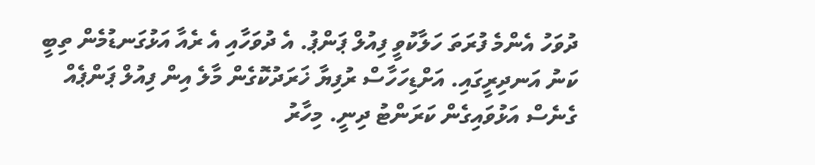ދުވަހު އެންމެ ފުރަތަ ހަލާކުވީ ފިއުލް ޕަންޕު. އެ ދުވަހާއި އެ ރެއާ އަޅުގަނޑުމެން ތިބީ ކަނު އަނދިރީގައި. އަށްޑިހަހާސް ރުފިޔާ ޚަރަދުކޮގެން މާލެ އިން ފިއުލް ޕަންޕެއް ގެނެސް އަޅުވައިގެން ކަރަންޓު ދިނީ. މިހާރު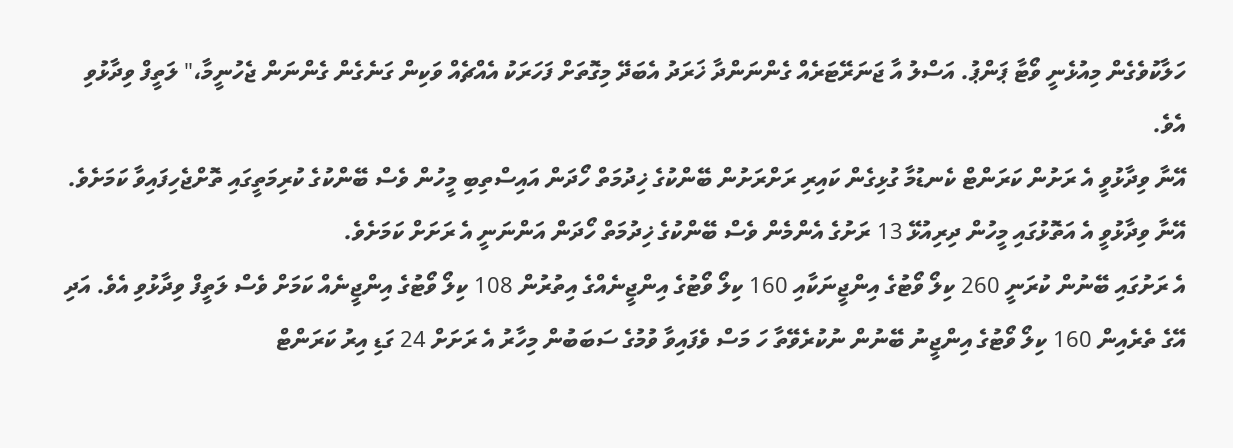ހަލާކުވެގެން މިއުޅެނީ ވޯޓާ ޕަންޕު. އަސްލު އާ ޖަނަރޭޓަރެއް ގެންނަންދާ ޚަރަދު އެބަދޭ މިގޮތަށް ފަހަރަކު އެއްޗެއް ވަކިން ގަނެގެން ގެންނަން ޖެހުނީމާ،" ލަތީފް ވިދާޅުވި އެވެ.
އޭނާ ވިދާޅުވީ އެ ރަށުން ކަރަންޓް ކެނޑުމާ ގުޅިގެން ކައިރި ރަށްރަށުން ބޭންކުގެ ޚިދުމަތް ހޯދަން އައިސްތިބި މީހުން ވެސް ބޭންކުގެ ކުރިމަތީގައި ތޮށްޖެހިފައިވާ ކަމަށެވެ. އޭނާ ވިދާޅުވީ އެ އަތޮޅުގައި މީހުން ދިރިއުޅޭ 13 ރަށުގެ އެންމެން ވެސް ބޭންކުގެ ޚިދުމަތް ހޯދަން އަންނަނީ އެ ރަށަށް ކަމަށެވެ.
އެ ރަށުގައި ބޭނުން ކުރަނީ 260 ކިލޯ ވޯޓުގެ އިންޖީނަކާއި 160 ކިލޯ ވޯޓުގެ އިންޖީނެއްގެ އިތުރުން 108 ކިލޯ ވޯޓުގެ އިންޖީނެއް ކަމަށް ވެސް ލަތީފް ވިދާޅުވި އެވެ. އަދި އޭގެ ތެރެއިން 160 ކިލޯ ވޯޓުގެ އިންޖީނު ބޭނުން ނުކުރެވޭތާ ހަ މަސް ވެފައިވާ ވުމުގެ ސަބަބުން މިހާރު އެ ރަށަށް 24 ގަޑި އިރު ކަރަންޓް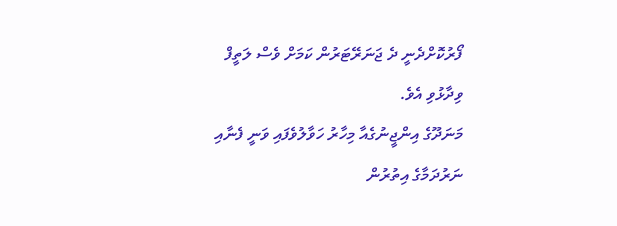ފޯރުކޮށްދެނީ ދެ ޖަނަރޭޓަރުން ކަމަށް ވެސް ލަތީފް ވިދާޅުވި އެވެ.
މަނަދޫގެ އިންޖީނުގެއާ މިހާރު ހަވާލުވެފައި ވަނީ ފެނާއި ނަރުދަމާގެ އިތުރުން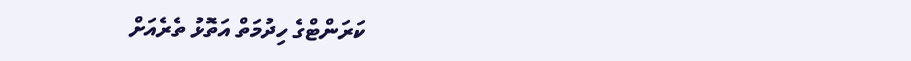ކަރަންޓްގެ ހިދުމަތް އަތޮޅު ތެރެއަށް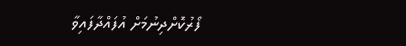ފޯރުކޮށްދިނުމަށް އުފައްދާފައިވާ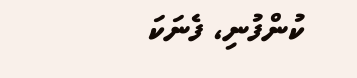ކުންފުނި، ފެނަކަ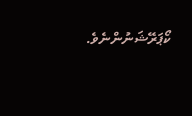ކޯޕަރޭޝަނުންނެވެ.